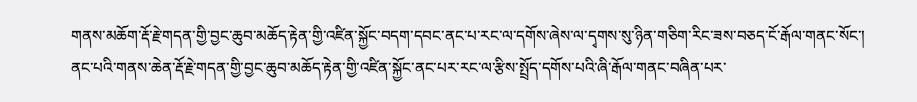གནས་མཆོག་རྡོ་རྗེ་གདན་གྱི་བྱང་ཆུབ་མཆོད་རྟེན་གྱི་འཛིན་སྐྱོང་བདག་དབང་ནང་པ་རང་ལ་དགོས་ཞེས་ལ་དྭགས་སུ་ཉིན་གཅིག་རིང་ཟས་བཅད་ངོ་རྒོལ་གནང་སོང་།
ནང་པའི་གནས་ཆེན་རྡོ་རྗེ་གདན་གྱི་བྱང་ཆུབ་མཆོད་རྟེན་གྱི་འཛིན་སྐྱོང་ནང་པར་རང་ལ་རྩིས་སྤྲོད་དགོས་པའི་ཞི་རྒོལ་གནང་བཞིན་པར་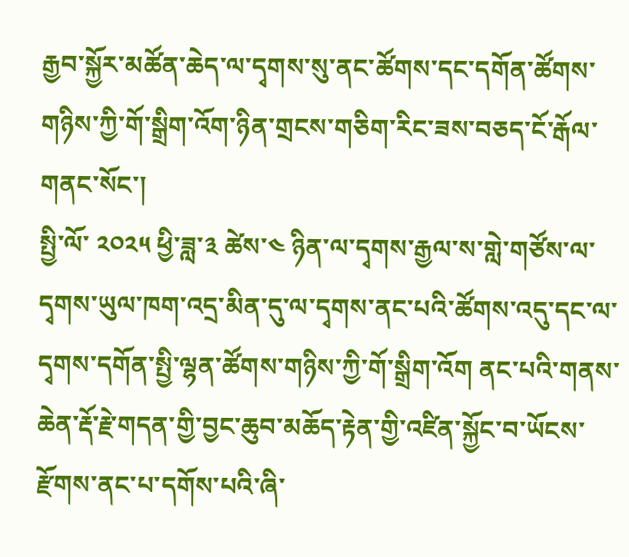རྒྱབ་སྐྱོར་མཚོན་ཆེད་ལ་དྭགས་སུ་ནང་ཚོགས་དང་དགོན་ཚོགས་གཉིས་ཀྱི་གོ་སྒྲིག་འོག་ཉིན་གྲངས་གཅིག་རིང་ཟས་བཅད་ངོ་རྒོལ་གནང་སོང་།
སྤྱི་ལོ་ ༢༠༢༥ ཕྱི་ཟླ་༣ ཚེས་༤ ཉིན་ལ་དྭགས་རྒྱལ་ས་གླེ་གཙོས་ལ་དྭགས་ཡུལ་ཁག་འདྲ་མིན་དུ་ལ་དྭགས་ནང་པའི་ཚོགས་འདུ་དང་ལ་དྭགས་དགོན་སྤྱི་ལྷན་ཚོགས་གཉིས་ཀྱི་གོ་སྒྲིག་འོག ནང་པའི་གནས་ཆེན་རྡོ་རྗེ་གདན་གྱི་བྱང་ཆུབ་མཆོད་རྟེན་གྱི་འཛིན་སྐྱོང་བ་ཡོངས་རྫོགས་ནང་པ་དགོས་པའི་ཞི་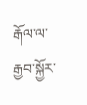རྒོལ་ལ་རྒྱབ་སྐྱོར་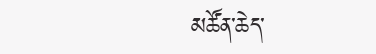མཚོན་ཆེད་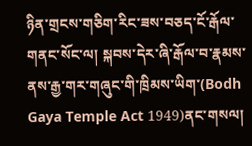ཉིན་གྲངས་གཅིག་རིང་ཟས་བཅད་ངོ་རྒོལ་གནང་སོང་ལ། སྐབས་དེར་ཞི་རྒོལ་བ་རྣམས་ནས་རྒྱ་གར་གཞུང་གི་ཁྲིམས་ཡིག་(Bodh Gaya Temple Act 1949)ནང་གསལ།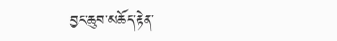བྱང་ཆུབ་མཆོད་རྟེན་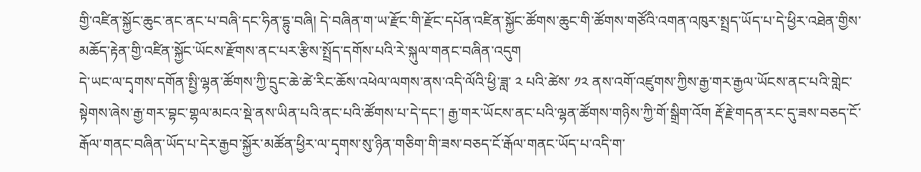གྱི་འཛིན་སྐྱོང་ཆུང་ནང་ནང་པ་བཞི་དང་ཧིན་དྷུ་བཞི། དེ་བཞིན་ག་ཡ་རྫོང་གི་རྫོང་དཔོན་འཛིན་སྐྱོང་ཚོགས་ཆུང་གི་ཚོགས་གཙོའི་འགན་འཁུར་སྤྲད་ཡོད་པ་དེ་ཕྱིར་འཐེན་གྱིས་མཆོད་རྟེན་གྱི་འཛིན་སྐྱོང་ཡོངས་རྫོགས་ནང་པར་རྩིས་སྤྲོད་དགོས་པའི་རེ་སྐུལ་གནང་བཞིན་འདུག
དེ་ཡང་ལ་དྭགས་དགོན་སྤྱི་ལྷན་ཚོགས་ཀྱི་དྲུང་ཆེ་ཚེ་རིང་ཆོས་འཕེལ་ལགས་ནས་འདི་ལོའི་ཕྱི་ཟླ་ ༢ པའི་ཚེས་ ༡༢ ནས་འགོ་འཛུགས་ཀྱིས་རྒྱ་གར་རྒྱལ་ཡོངས་ནང་པའི་གླེང་སྟེགས་ཞེས་རྒྱ་གར་བྷང་གྷལ་མངའ་སྡེ་ནས་ཡིན་པའི་ནང་པའི་ཚོགས་པ་དེ་དང་། རྒྱ་གར་ཡོངས་ནང་པའི་ལྷན་ཚོགས་གཉིས་ཀྱི་གོ་སྒྲིག་འོག རྡོ་རྗེ་གདན་རང་དུ་ཟས་བཅད་ངོ་རྒོལ་གནང་བཞིན་ཡོད་པ་དེར་རྒྱབ་སྐྱོར་མཚོན་ཕྱིར་ལ་དྭགས་སུ་ཉིན་གཅིག་གི་ཟས་བཅད་ངོ་རྒོལ་གནང་ཡོད་པ་འདི་ག་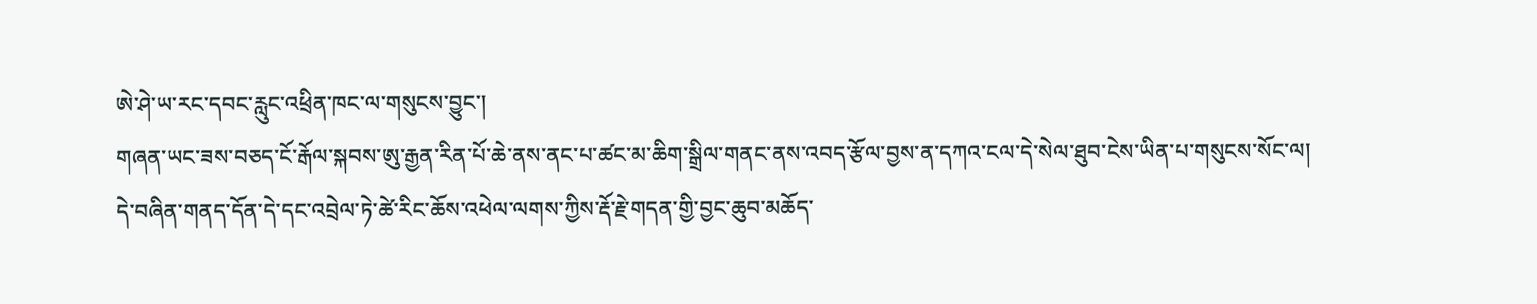ཨེ་ཤེ་ཡ་རང་དབང་རླུང་འཕྲིན་ཁང་ལ་གསུངས་བྱུང་།
གཞན་ཡང་ཟས་བཅད་ངོ་རྒོལ་སྐབས་ཨུ་རྒྱན་རིན་པོ་ཆེ་ནས་ནང་པ་ཚང་མ་ཆིག་སྒྲིལ་གནང་ནས་འབད་རྩོལ་བྱས་ན་དཀའ་ངལ་དེ་སེལ་ཐུབ་ངེས་ཡིན་པ་གསུངས་སོང་ལ། དེ་བཞིན་གནད་དོན་དེ་དང་འབྲེལ་ཏེ་ཚེ་རིང་ཆོས་འཕེལ་ལགས་ཀྱིས་རྡོ་རྗེ་གདན་གྱི་བྱང་ཆུབ་མཆོད་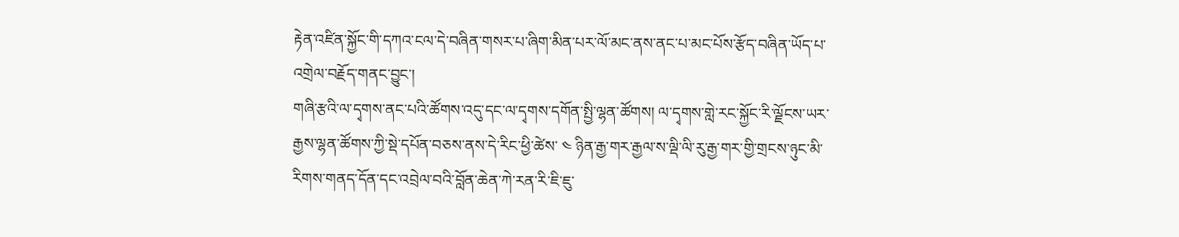རྟེན་འཛིན་སྐྱོང་གི་དཀའ་ངལ་དེ་བཞིན་གསར་པ་ཞིག་མིན་པར་ལོ་མང་ནས་ནང་པ་མང་པོས་རྩོད་བཞིན་ཡོད་པ་འགྲེལ་བརྗོད་གནང་བྱུང་།
གཞི་རྩའི་ལ་དྭགས་ནང་པའི་ཚོགས་འདུ་དང་ལ་དྭགས་དགོན་སྤྱི་ལྷན་ཚོགས། ལ་དྭགས་གླེ་རང་སྐྱོང་རི་ལྗོངས་ཡར་རྒྱས་ལྷན་ཚོགས་ཀྱི་སྡེ་དཔོན་བཅས་ནས་དེ་རིང་ཕྱི་ཚེས་ ༤ ཉིན་རྒྱ་གར་རྒྱལ་ས་ལྡི་ལི་རུ་རྒྱ་གར་གྱི་གྲངས་ཉུང་མི་རིགས་གནད་དོན་དང་འབྲེལ་བའི་བློན་ཆེན་ཀེ་རན་རི་ཇི་ཇུ་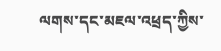ལགས་དང་མཇལ་འཕྲད་ཀྱིས་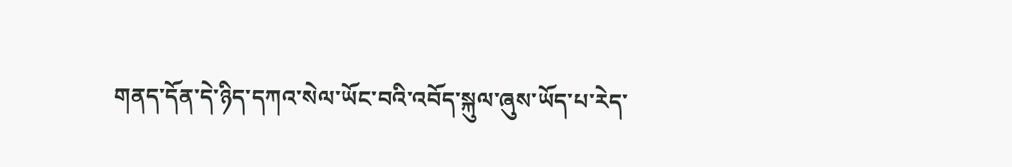གནད་དོན་དེ་ཉིད་དཀའ་སེལ་ཡོང་བའི་འབོད་སྐུལ་ཞུས་ཡོད་པ་རེད་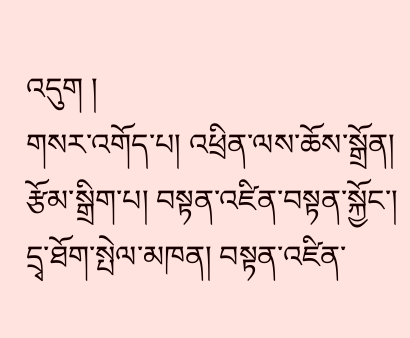འདུག །
གསར་འགོད་པ། འཕྲིན་ལས་ཆོས་སྒྲོན།
རྩོམ་སྒྲིག་པ། བསྟན་འཛིན་བསྟན་སྐྱོང་།
དྲྭ་ཐོག་སྤེལ་མཁན། བསྟན་འཛིན་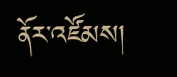ནོར་འཛོམས།